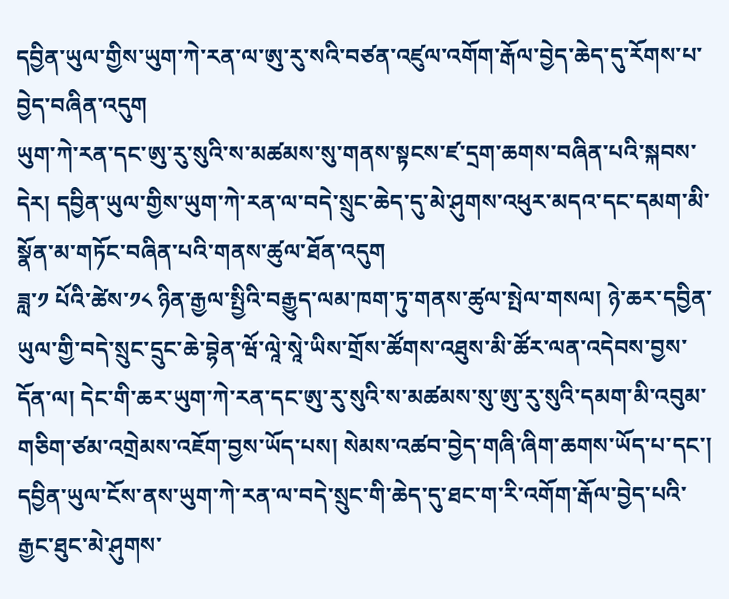དབྱིན་ཡུལ་གྱིས་ཡུག་ཀེ་རན་ལ་ཨུ་རུ་སའི་བཙན་འཛུལ་འགོག་རྒོལ་བྱེད་ཆེད་དུ་རོགས་པ་བྱེད་བཞིན་འདུག
ཡུག་ཀེ་རན་དང་ཨུ་རུ་སུའི་ས་མཚམས་སུ་གནས་སྟངས་ཛ་དྲག་ཆགས་བཞིན་པའི་སྐབས་དེར། དབྱིན་ཡུལ་གྱིས་ཡུག་ཀེ་རན་ལ་བདེ་སྲུང་ཆེད་དུ་མེ་ཤུགས་འཕུར་མདའ་དང་དམག་མི་སྣོན་མ་གཏོང་བཞིན་པའི་གནས་ཚུལ་ཐོན་འདུག
ཟླ་༡ པོའི་ཚེས་༡༨ ཉིན་རྒྱལ་སྤྱིའི་བརྒྱུད་ལམ་ཁག་ཏུ་གནས་ཚུལ་སྤེལ་གསལ། ཉེ་ཆར་དབྱིན་ཡུལ་གྱི་བདེ་སྲུང་དྲུང་ཆེ་བྷེན་ཝོ་ལཱེ་སཱེ་ཡིས་གྲོས་ཚོགས་འཐུས་མི་ཚོར་ལན་འདེབས་བྱས་དོན་ལ། དེང་གི་ཆར་ཡུག་ཀེ་རན་དང་ཨུ་རུ་སུའི་ས་མཚམས་སུ་ཨུ་རུ་སུའི་དམག་མི་འབུམ་གཅིག་ཙམ་འགྲེམས་འཇོག་བྱས་ཡོད་པས། སེམས་འཚབ་བྱེད་གཞི་ཞིག་ཆགས་ཡོད་པ་དང་། དབྱིན་ཡུལ་ངོས་ནས་ཡུག་ཀེ་རན་ལ་བདེ་སྲུང་གི་ཆེད་དུ་ཐང་ག་རི་འགོག་རྒོལ་བྱེད་པའི་རྒྱང་ཐུང་མེ་ཤུགས་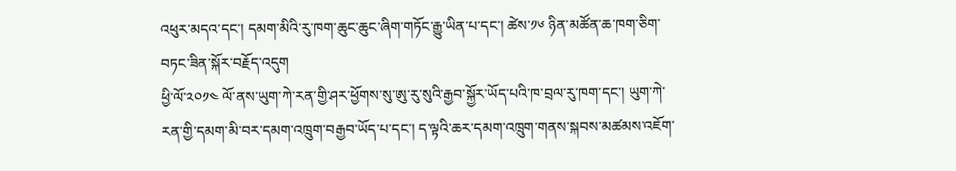འཕུར་མདའ་དང་། དམག་མིའི་རུ་ཁག་ཆུང་ཆུང་ཞིག་གཏོང་རྒྱུ་ཡིན་པ་དང་། ཚེས་༡༦ ཉིན་མཚོན་ཆ་ཁག་ཅིག་བཏང་ཟིན་སྐོར་བརྗོད་འདུག
ཕྱི་ལོ་༢༠༡༤ ལོ་ནས་ཡུག་ཀེ་རན་གྱི་ཤར་ཕྱོགས་སུ་ཨུ་རུ་སུའི་རྒྱབ་སྐྱོར་ཡོད་པའི་ཁ་བྲལ་རུ་ཁག་དང་། ཡུག་ཀེ་རན་གྱི་དམག་མི་བར་དམག་འཁྲུག་བརྒྱབ་ཡོད་པ་དང་། ད་ལྟའི་ཆར་དམག་འཁྲུག་གནས་སྐབས་མཚམས་འཇོག་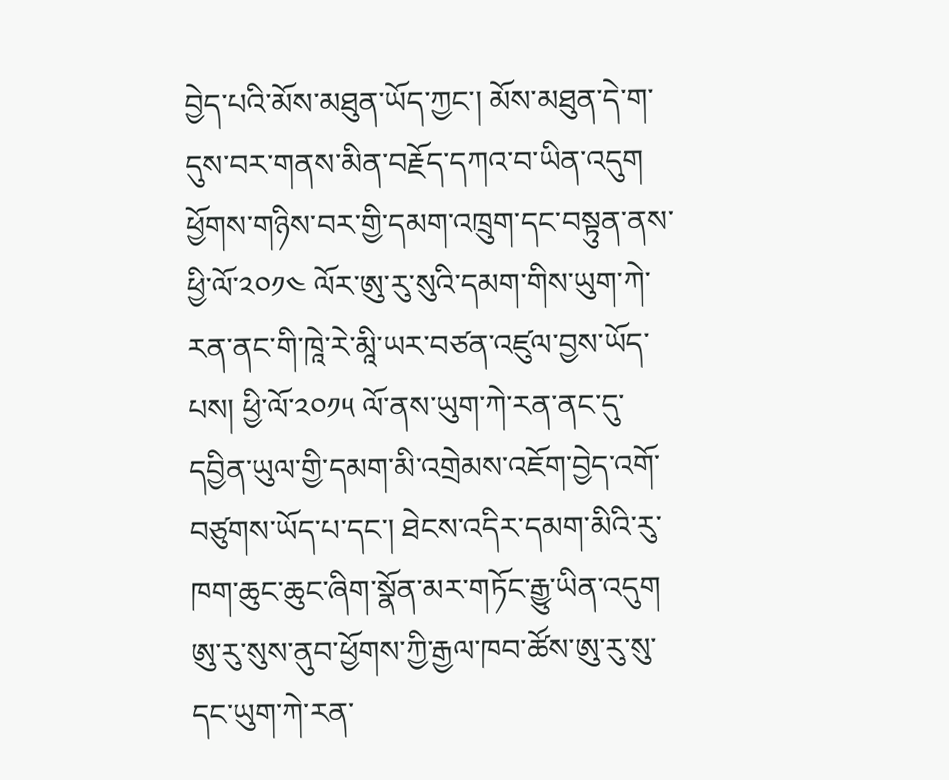བྱེད་པའི་མོས་མཐུན་ཡོད་ཀྱང་། མོས་མཐུན་དེ་ག་དུས་བར་གནས་མིན་བརྗོད་དཀའ་བ་ཡིན་འདུག ཕྱོགས་གཉིས་བར་གྱི་དམག་འཁྲུག་དང་བསྟུན་ནས་ཕྱི་ལོ་༢༠༡༤ ལོར་ཨུ་རུ་སུའི་དམག་གིས་ཡུག་ཀེ་རན་ནང་གི་ཁཱེ་རེ་མཱི་ཡར་བཙན་འཛུལ་བྱས་ཡོད་པས། ཕྱི་ལོ་༢༠༡༥ ལོ་ནས་ཡུག་ཀེ་རན་ནང་དུ་དབྱིན་ཡུལ་གྱི་དམག་མི་འགྲེམས་འཇོག་བྱེད་འགོ་བཙུགས་ཡོད་པ་དང་། ཐེངས་འདིར་དམག་མིའི་རུ་ཁག་ཆུང་ཆུང་ཞིག་སྣོན་མར་གཏོང་རྒྱུ་ཡིན་འདུག
ཨུ་རུ་སུས་ནུབ་ཕྱོགས་ཀྱི་རྒྱལ་ཁབ་ཚོས་ཨུ་རུ་སུ་དང་ཡུག་ཀེ་རན་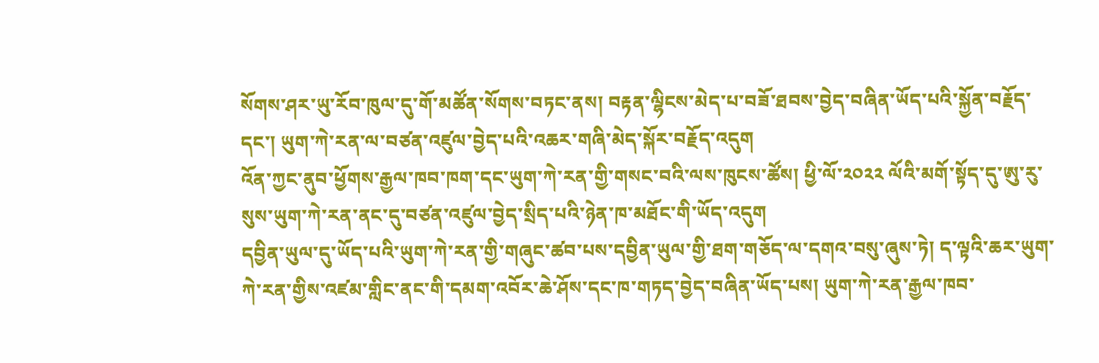སོགས་ཤར་ཡུ་རོབ་ཁུལ་དུ་གོ་མཚོན་སོགས་བཏང་ནས། བརྟན་ལྷིངས་མེད་པ་བཟོ་ཐབས་བྱེད་བཞིན་ཡོད་པའི་སྐྱོན་བརྗོད་དང་། ཡུག་ཀེ་རན་ལ་བཙན་འཛུལ་བྱེད་པའི་འཆར་གཞི་མེད་སྐོར་བརྗོད་འདུག
འོན་ཀྱང་ནུབ་ཕྱོགས་རྒྱལ་ཁབ་ཁག་དང་ཡུག་ཀེ་རན་གྱི་གསང་བའི་ལས་ཁུངས་ཚོས། ཕྱི་ལོ་༢༠༢༢ ལོའི་མགོ་སྟོད་དུ་ཨུ་རུ་སུས་ཡུག་ཀེ་རན་ནང་དུ་བཙན་འཛུལ་བྱེད་སྲིད་པའི་ཉེན་ཁ་མཐོང་གི་ཡོད་འདུག
དབྱིན་ཡུལ་དུ་ཡོད་པའི་ཡུག་ཀེ་རན་གྱི་གཞུང་ཚབ་པས་དབྱིན་ཡུལ་གྱི་ཐག་གཅོད་ལ་དགའ་བསུ་ཞུས་ཏེ། ད་ལྟའི་ཆར་ཡུག་ཀེ་རན་གྱིས་འཛམ་གླིང་ནང་གི་དམག་འབོར་ཆེ་ཤོས་དང་ཁ་གཏད་བྱེད་བཞིན་ཡོད་པས། ཡུག་ཀེ་རན་རྒྱལ་ཁབ་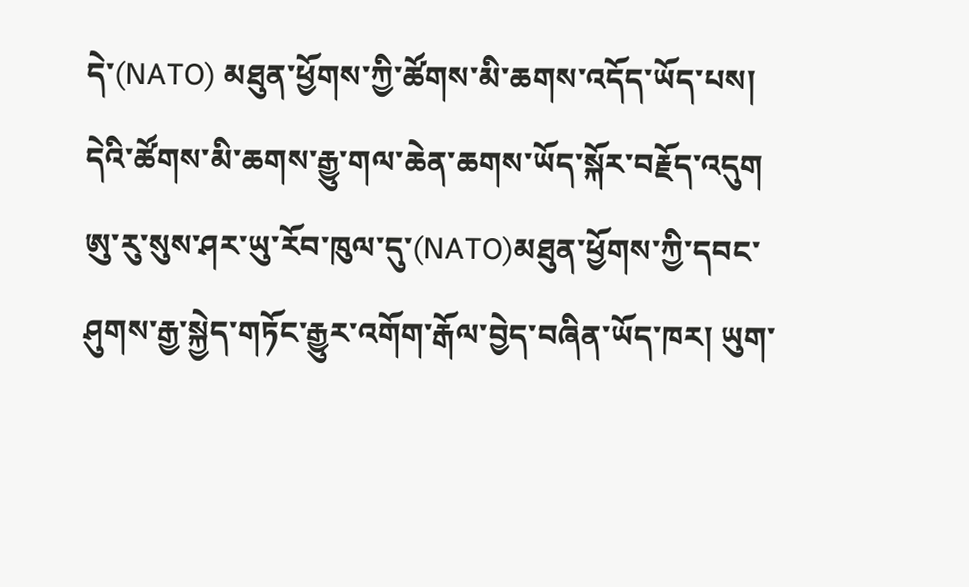དེ་(NATO) མཐུན་ཕྱོགས་ཀྱི་ཚོགས་མི་ཆགས་འདོད་ཡོད་པས། དེའི་ཚོགས་མི་ཆགས་རྒྱུ་གལ་ཆེན་ཆགས་ཡོད་སྐོར་བརྗོད་འདུག ཨུ་རུ་སུས་ཤར་ཡུ་རོབ་ཁུལ་དུ་(NATO)མཐུན་ཕྱོགས་ཀྱི་དབང་ཤུགས་རྒྱ་སྐྱེད་གཏོང་རྒྱུར་འགོག་རྒོལ་བྱེད་བཞིན་ཡོད་ཁར། ཡུག་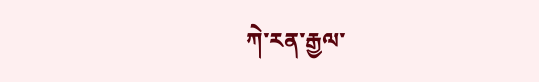ཀེ་རན་རྒྱལ་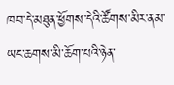ཁབ་དེ་མཐུན་ཕྱོགས་དེའི་ཚོགས་མིར་ནམ་ཡང་ཆགས་མི་ཆོག་པའི་ཉེན་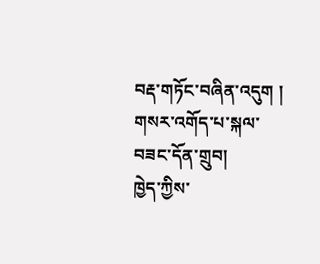བརྡ་གཏོང་བཞིན་འདུག །
གསར་འགོད་པ་སྐལ་བཟང་དོན་གྲུབ།
ཁྱེད་ཀྱིས་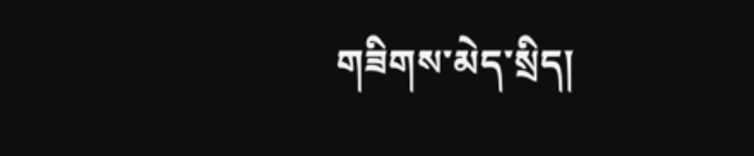གཟིགས་མེད་སྲིད།